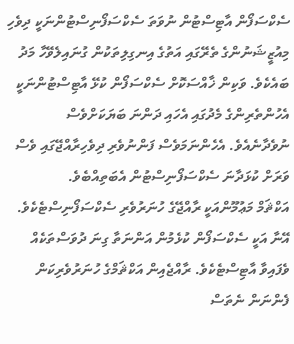ސެކްސަފޯން އާޓިސްޓުން ނުވަތަ ސެކްސަފޯނިސްޓުންނަކީ ދިވެހި މިއުޒީޝަނުންގެ ތެރޭގައި އަތުގެ އިނގިލިތަކުން ގުނައިލެވޭހާ މަދު ބައެކެވެ. ވަކިން ޚާއްސަކޮށް ސެކްސަފޯން ކުޅޭ އާޓިސްޓުންނަކީ އެހުންތެރިންގެ މެދުގައި އެހައި ދަންނަ ބަޔަކަށްވެސް ނުވެދާނެއެވެ. އެހެންނަމަވެސް ފަންނުވެރި ދިވެހިރާއްޖޭގައި ވެސް ވަރަށް ކުޅަދާނަ ސެކްސަފޯނިސްޓުން އެބަތިއްބެވެ.
އަކްޘަމް މަޢުމޫންއަކީ ރާއްޖޭގެ ހުނަރުވެރި ސެކްސަފޯނިސްޓެކެވެ. އޭނާ އަކީ ސެކްސަފޯން ކުޅެމުން އަންނަތާ ގިނަ ދުވަސްތަކެއް ވެފައިވާ އާޓިސްޓެކެވެ. ރާއްޖެއިން އަކްޘަމްގެ ހުނަރުވެރިކަން ފެންނަން ނެތަސް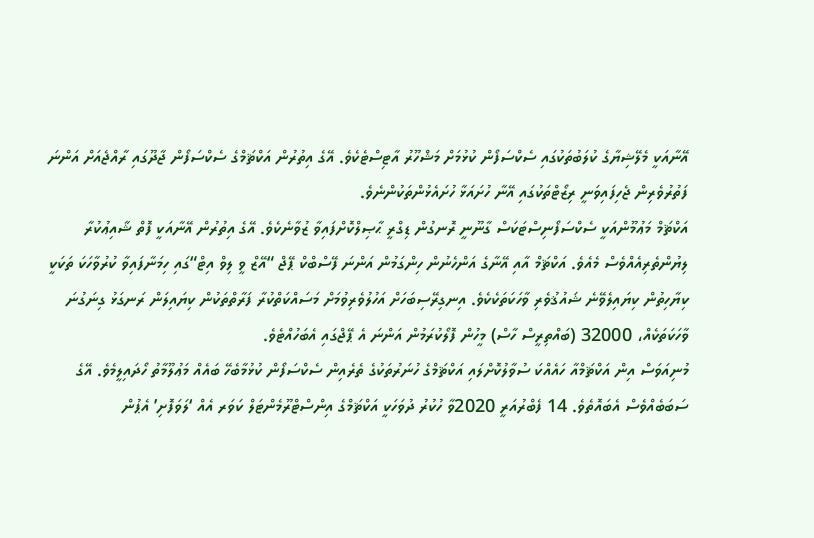އޭނާއަކީ މެލޭޝިޔާގެ ކުލަބުތަކުގައި ސެކްސަފޯން ކުޅުމަށް މަޝްހޫރު އާޓިސްޓެކެވެ. އޭގެ އިތުރުން އަކްޘަމްގެ ސެކްސަފޯން ޖާދޫގައި ރާއްޖެއަށް އަންނަ ފަތުރުވެރިން ޖެހިފައިވަނީ ރިޒޯޓްތަކުގައި އޭނާ ހުށައަޅާ ހުށައެޅުންތަކުންނެވެ.
އަކްޘަމް މަޢުމޫންއަކީ ސެކްސަފޯނިސްޓަކަސް ގާނޫނީ ރޮނގުން ޑިގްރީ ޙާޞިލްކޮށްފައިވާ ޒުވާނެކެވެ. އޭގެ އިތުރުން އޭނާއަކީ ފޮތް ޝާއިޢުކުރާ ލިޔުންތެރިއެއްވެސް މެއެވެ. އަކްޘަމް އާއި އޭނާގެ އަންހެނުން ހިންގަމުން އަންނަ ފޭސްބްކް ޕޭޖް “އޭޒް ވީ ލިވް އިޓް“ގައި ހިމަނާފައިވާ ކުރުވާހަކަ ތަކަކީ ކިޔާހިތުން ކިޔައިލެވޭނެ ޝައުޤުވެރި ވާހަކަތަކެކެވެ. އިނގިރޭސިބަހަށް އަހުލުވެރިވުމަށް މަސައްކަތްކުރާ ފަރާތްތަކުން ކިޔައިލަން ރަނގަޅު ގިނަގުނަ ވާހަކަތަކެއް، 32000 (ބައްތިރީސް ހާސް) މީހުން ފޮލޯކުރަމުން އަންނަ އެ ޕޭޖްގައި އެބަހުއްޓެވެ.
މުނިއަވަސް އިން އަކްޘަމްއާ ހައެއްކަ ސުވާލުކޮށްލައި އަކްޘަމްގެ ހުނަރުތަކުގެ ތެރެއިން ސެކްސަފޯން ކުޅުމާބެހޭ ބައެއް މަޢުލޫމާތު ހޯދައިލީމެވެ. އޭގެ ސަބަބެއްވެސް އެބައޮތެވެ. 14 ފެބްރުއަރީ 2020ވާ ހުކުރު ދުވަހަކީ އަކްޘަމްގެ އިންސްޓްރޫމެންޓަލް ކަވަރ އެއް ‘ލަވަފޮށި’ އެޕުން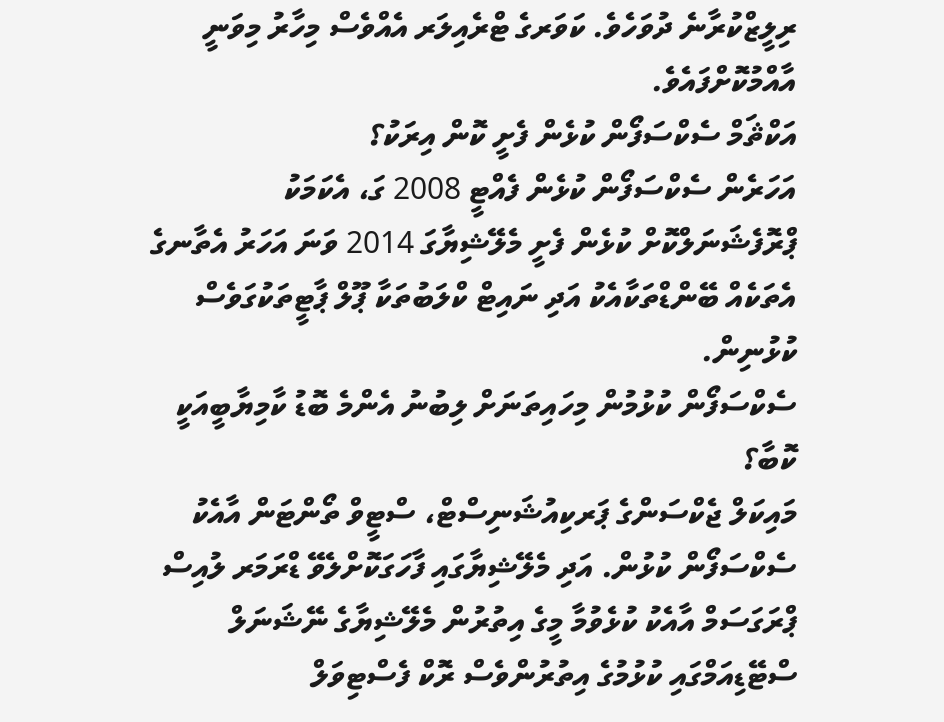ރިލީޒްކުރާނެ ދުވަހެވެ. ކަވަރގެ ޓްރެއިލަރ އެއްވެސް މިހާރު މިވަނީ އާއްމުކޮށްފައެވެ.
އަކްޘަމް ސެކްސަފޯން ކުޅެން ފެށީ ކޮން އިރަކު؟
އަހަރެން ސެކްސަފޯން ކުޅެން ފެއްޓީ 2008 ގަ، އެކަމަކު ޕްރޮފެޝަނަލްކޮށް ކުޅެން ފެށީ މެލޭޝިޔާގަ 2014 ވަނަ އަހަރު އެތާނގެ އެތަކެއް ބޭންޑްތަކާއެކު އަދި ނައިޓް ކްލަބުތަކާ ޕޫލް ޕާޓީތަކުގަވެސް ކުޅުނިން.
ސެކްސަފޯން ކުޅުމުން މިހައިތަނަށް ލިބުނު އެންމެ ބޮޑު ކާމިޔާބީއަކީ ކޮބާ؟
މައިކަލް ޖެކްސަންގެ ޕަރކިއުޝަނިސްޓް، ސްޓީވް ތޯންޓަން އާއެކު ސެކްސަފޯން ކުޅުން. އަދި މެލޭޝިޔާގައި ފާހަގަކޮށްލެވޭ ޑްރަމަރ ލުއިސް ޕްރަގަސަމް އާއެކު ކުޅެވުމާ މީގެ އިތުރުން މެލޭޝިޔާގެ ނޭޝަނަލް ސްޓޭޑިއަމްގައި ކުޅުމުގެ އިތުރުންވެސް ރޮކް ފެސްޓިވަލް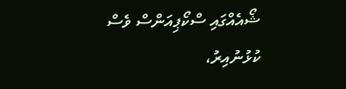ޝޯއެއްގައި ސްކޯޕިއަންސް ވެސް ކުޅުނުއިރު،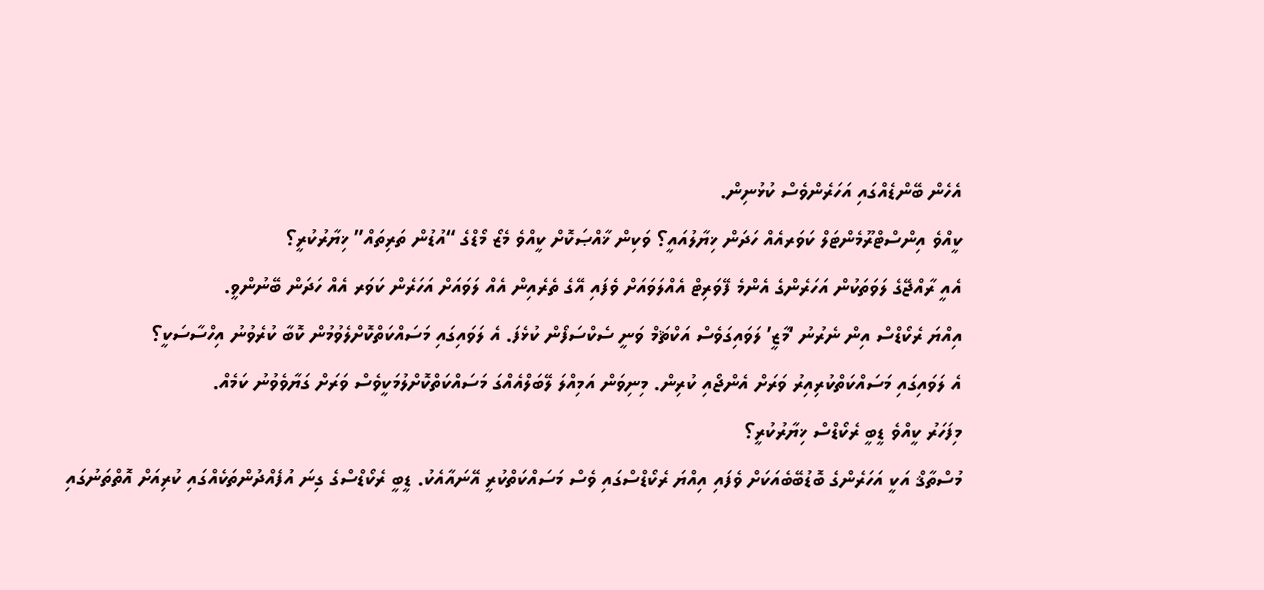އެހެން ބޭންޑެއްގައި އަހަރެންވެސް ކުޅުނިން.
ކީއްވެ އިންސްޓްރޫމެންޓަލް ކަވަރއެއް ހަދަން ޚިޔާލުއައީ؟ ވަކިން ޚާއްޞަކޮށް ކީއްވެ މެޒޯ މޯޑްގެ “އުޑުން ތަރިތައް” ޚިޔާރުކުރީ؟
އެއީ ރާއްޖޭގެ ލަވަތަކުން އަހަރެންގެ އެންމެ ފޭވަރިޓް އެއްލަވައަށް ވެފައި އޭގެ ތެރެއިން އެއް ލަވައަށް އަހަރެން ކަވަރ އެއް ހަދަން ބޭނުންވީ.
އިއްޔަ ރެކޯޑްސް އިން ނެރުނު ‘މާޒީ’ ލަވައިގަވެސް އަކްޘަމް ވަނީ ސެކްސަފޯން ކުޅެފަ. އެ ލަވައިގައި މަސައްކަތްކޮށްލެވުމުން ކޮބާ ކުރެވުނު އިހްސާސަކީ؟
އެ ލަވައިގައި މަސައްކަތްކުރިއިރު ވަރަށް އެންޖޯއި ކުރިން. މިނިވަން އަމިއްލަ ލޭބަލްއެއްގަ މަސައްކަތްކޮށްލުމަކީވެސް ވަރަށް ގަޔާވެވުނު ކަމެއް.
މިފަހަރު ކީއްވެ ޑީބީ ރެކޯޑްސް ޚިޔާރުކުރީ؟
މުސްތާޤް އަކީ އަހަރެންގެ ބޮޑުބޭބެއަކަށް ވެފައި އިއްޔަ ރެކޯޑްސްގައި ވެސް މަސައްކަތްކުރީ އޭނައާއެކު. ޑީބީ ރެކޯޑްސްގެ ގިނަ އުފެއްދުންތަކެއްގައި ކުރިއަށް އޮތްތަނުގައި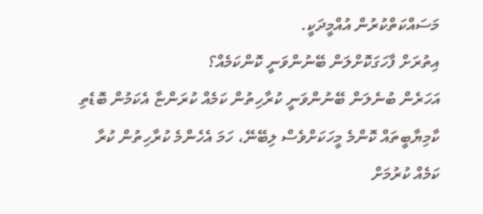މަސައްކަތްކުރުން އުއްމީދަކީ.
އިތުރަށް ފާހަގަކޮށްލަން ބޭނުންވަނީ ކޮންކަމެއް؟
އަހަރެން ބުނެލަން ބޭނުންވަނީ ކުރާހިތުން ކަމެއް ކުރަންޏާ އެކަމުން ބޮޑެތި ކާމިޔާބީތައް ކޮންމެ މީހަކަށްވެސް ލިބޭނޭ، ހަމަ އެހެންމެ ކުރާހިތުން ކުރާ ކަމެއް ކުރުމަށް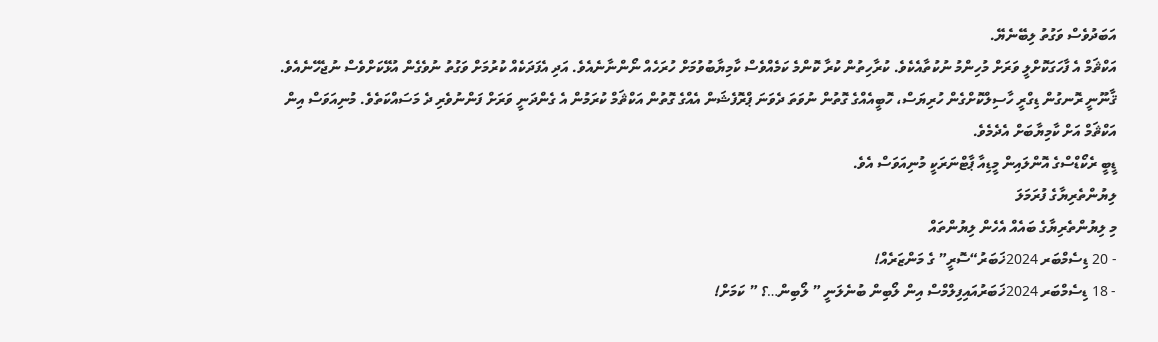އަބަދުވެސް ވަގުތު ލިބޭނެޔޭ.
އަކްޘަމް އެ ފާހަގަކޮށްލީ ވަރަށް މުހިންމު ނުކުތާއެކެވެ. ކުރާހިތުން ކުރާ ކޮންމެ ކަމެއްވެސް ކާމިޔާބުވުމަށް ހުރަހެއް ނޯންނާނެއެވެ. އަދި އެފަދަކެއް ކުރުމަށް ވަގުތު ނުވެގެން އުޅޭކަށްވެސް ނުޖެހޭނެއެވެ. ޤާނޫނީ ރޮނގުން ޑިގްރީ ހާސިލްކޮށްގެން ހުރިޔަސް، ހޮބީއެއްގެ ގޮތުން ނުވަތަ ދެވަނަ ޕްރޮފެޝަން އެއްގެ ގޮތުން އަކްޘަމް ކުރަމުން އެ ގެންދަނީ ވަރަށް ފަންނުވެރި ދެ މަސައްކަތެވެ. މުނިއަވަސް އިން އަކްޘަމް އަށް ކާމިޔާބަށް އެދެމެވެ.
ޑީބީ ރެކޯޑްސްގެ އޮންލައިން މީޑިއާ ޕާޓްނަރަކީ މުނިއަވަސް އެވެ.
ލިޔުންތެރިޔާގެ ފުރަމަލަ
މި ލިޔުންތެރިޔާގެ ބައެއް އެހެން ލިޔުންތައް
- 20 ޑިސެމްބަރ 2024ޚަބަރު“ސޮރީ” ގެ މަންޒަރެއް!
- 18 ޑިސެމްބަރ 2024ޚަބަރުއައިފިލްމްސް އިން ލޯބިން ބުނެލަނީ ” ލޯބިން…؟ ” ކަމަށް!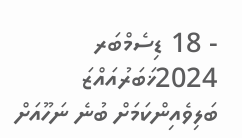- 18 ޑިސެމްބަރ 2024ޚަބަރުއައްޒަ ބަލިވެއިންކަމަށް ބުނެ ނަހޫއަށް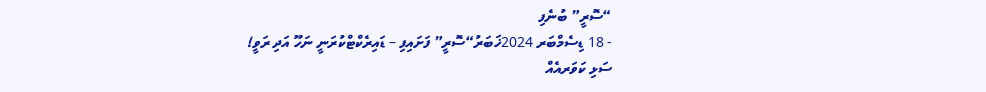“ސޮރީ” ބުނެފި
- 18 ޑިސެމްބަރ 2024ޚަބަރު“ސޮރީ” ފަށައިފި – ޑައިރެކްޓްކުރަނީ ނަހޫ އަދި ރަވީ!
ސަޅި ކަވަރއެއް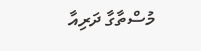މުސްތާގާ ދަރިއާ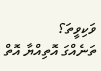ވަކިވީތަ؟
ތަނެއްގަ އޮތިއްޔާ އޮތް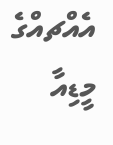އެއްޗއްގެ މީޑިއާ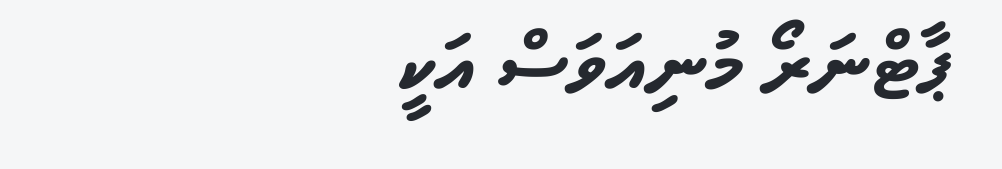ޕާޓްނަރޯ މުނިއަވަސް އަކީ